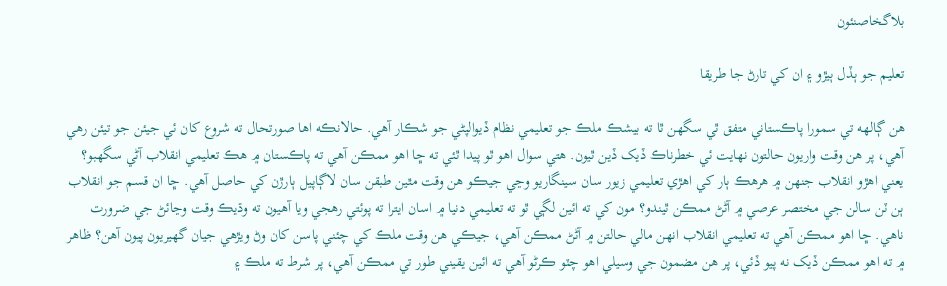بلاگخاصنئون

تعليم جو ٻڏل ٻيڙو ۽ ان کي تارڻ جا طريقا

هن ڳالهه تي سمورا پاڪستاني متفق ٿي سگهن ٿا ته بيشڪ ملڪ جو تعليمي نظام ڏيوالپڻي جو شڪار آھي. حالانڪه اها صورتحال ته شروع کان ئي جيئن جو تيئن رهي آھي، پر هن وقت واريون حالتون نهايت ئي خطرناڪ ڏيک ڏين ٿيون. هتي سوال اهو ٿو پيدا ٿئي ته ڇا اهو ممڪن آھي ته پاڪستان ۾ ھڪ تعليمي انقلاب آڻي سگهبو؟ يعني اهڙو انقلاب جنهن ۾ ھرهڪ ٻار کي اهڙي تعليمي زيور سان سينگاريو وڃي جيڪو هن وقت مٿين طبقن سان لاڳاپيل ٻارڙن کي حاصل آھي. ڇا ان قسم جو انقلاب ٻن ٽن سالن جي مختصر عرصي ۾ آڻڻ ممڪن ٿيندو؟ مون کي ته ائين لڳي ٿو ته تعليمي دنيا ۾ اسان ايترا ته پوئتي رهجي ويا آھيون ته وڌيڪ وقت وڃائڻ جي ضرورت ناهي. ڇا اهو ممڪن آھي ته تعليمي انقلاب انهن مالي حالتن ۾ آڻڻ ممڪن آھي، جيڪي هن وقت ملڪ کي چئني پاسن کان وڻ ويڙھي جيان گهيريون پيون آھن؟ ظاهر ۾ ته اهو ممڪن ڏيک نه پيو ڏئي، پر هن مضمون جي وسيلي اهو چٽو ڪرڻو آھي ته ائين يقيني طور تي ممڪن آھي، پر شرط ته ملڪ ۽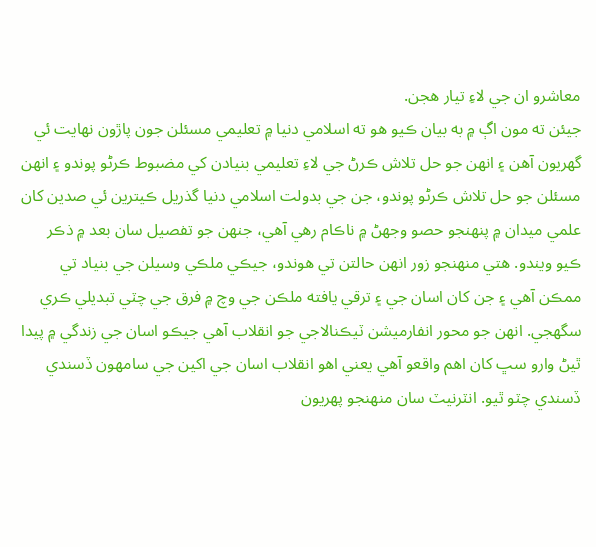معاشرو ان جي لاءِ تيار هجن.
جيئن ته مون اڳ ۾ به بيان ڪيو هو ته اسلامي دنيا ۾ تعليمي مسئلن جون پاڙون نهايت ئي گهريون آھن ۽ انهن جو حل تلاش ڪرڻ جي لاءِ تعليمي بنيادن کي مضبوط ڪرڻو پوندو ۽ انهن مسئلن جو حل تلاش ڪرڻو پوندو، جن جي بدولت اسلامي دنيا گذريل ڪيترين ئي صدين کان علمي ميدان ۾ پنهنجو حصو وجهڻ ۾ ناڪام رهي آھي، جنهن جو تفصيل سان بعد ۾ ذڪر ڪيو ويندو. هتي منهنجو زور انهن حالتن تي هوندو، جيڪي ملڪي وسيلن جي بنياد تي ممڪن آھي ۽ جن کان اسان جي ۽ ترقي يافته ملڪن جي وچ ۾ فرق جي چٽي تبديلي ڪري سگهجي. انهن جو محور انفارميشن ٽيڪنالاجي جو انقلاب آھي جيڪو اسان جي زندگي ۾ پيدا ٿيڻ وارو سڀ کان اهم واقعو آھي يعني اهو انقلاب اسان جي اکين جي سامهون ڏسندي ڏسندي چٽو ٿيو. انٽرنيٽ سان منهنجو پهريون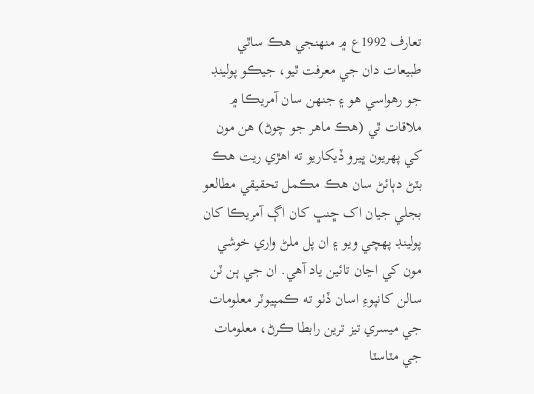تعارف 1992ع ۾ منهنجي هڪ ساٿي طبيعات دان جي معرفت ٿيو، جيڪو پولينڊ جو رهواسي هو ۽ جنهن سان آمريڪا ۾ ملاقات ٿي (هڪ ماهر جو چوڻ) هن مون کي پهريون ڀيرو ڏيکاريو ته اهڙي ريت هڪ بٽڻ دٻائڻ سان هڪ مڪمل تحقيقي مطالعو بجلي جيان اک ڇنڀ کان اڳ آمريڪا کان پولينڊ پهچي ويو ۽ ان پل ملڻ واري خوشي مون کي اڃان تائين ياد آھي. ان جي ٻن ٽن سالن کانپوءِ اسان ڏٺو ته ڪمپيوٽر معلومات جي ميسري تيز ترين رابطا ڪرڻ، معلومات جي مٽاسٽا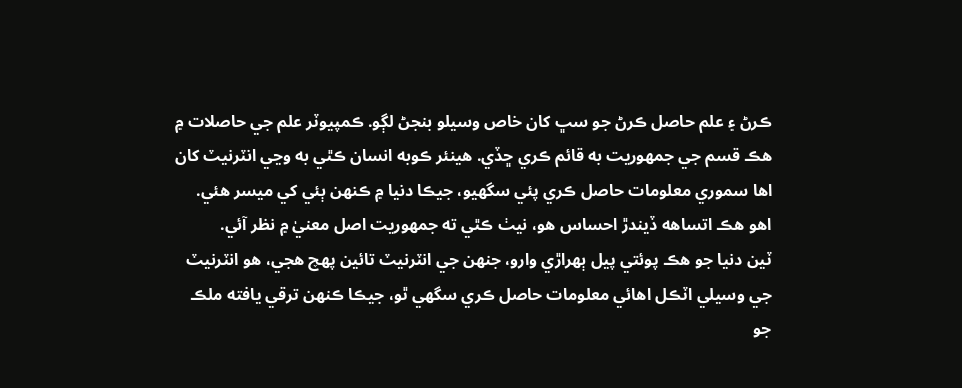ڪرڻ ۽ علم حاصل ڪرڻ جو سڀ کان خاص وسيلو بنجڻ لڳو. ڪمپيوٽر علم جي حاصلات ۾ ھڪ قسم جي جمهوريت به قائم ڪري ڇڏي. هينئر ڪوبه انسان ڪٿي به وڃي انٽرنيٽ کان اها سموري معلومات حاصل ڪري پئي سگهيو، جيڪا دنيا ۾ ڪنهن ٻئي کي ميسر هئي. اهو هڪ اتساهه ڏيندڙ احساس هو، نيٺ ڪٿي ته جمهوريت اصل معنيٰ ۾ نظر آئي.
ٽين دنيا جو هڪ پوئتي پيل ٻھراڙي وارو، جنهن جي انٽرنيٽ تائين پهچ هجي، هو انٽرنيٽ جي وسيلي اٽڪل اهائي معلومات حاصل ڪري سگهي ٿو، جيڪا ڪنهن ترقي يافته ملڪ جو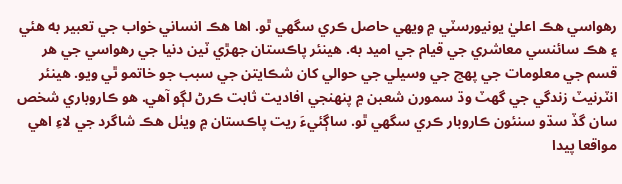رهواسي هڪ اعليٰ يونيورسٽي ۾ ويهي حاصل ڪري سگهي ٿو. اها هڪ انساني خواب جي تعبير به هئي ۽ ھڪ سائنسي معاشري جي قيام جي اميد به. هينئر پاڪستان جهڙي ٽين دنيا جي رهواسي جي هر قسم جي معلومات جي پهچ جي وسيلي جي حوالي کان شڪايتن جي سبب جو خاتمو ٿي ويو. هينئر انٽرنيٽ زندگي جي گهٽ وڌ سمورن شعبن ۾ پنهنجي افاديت ثابت ڪرڻ لڳو آھي. هو ڪاروباري شخص سان گڏ سڌو سنئون ڪاروبار ڪري سگهي ٿو. ساڳئيءَ ريت پاڪستان ۾ ويٺل هڪ شاگرد جي لاءِ اهي مواقعا پيدا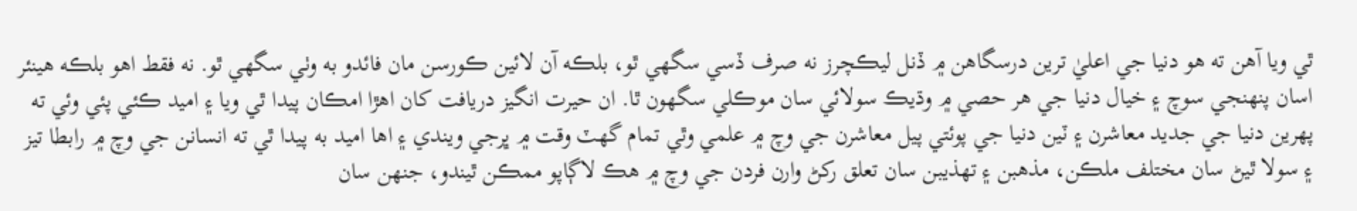ٿي ويا آھن ته هو دنيا جي اعليٰ ترين درسگاهن ۾ ڏنل ليڪچرز نه صرف ڏسي سگهي ٿو، بلڪه آن لائين ڪورسن مان فائدو به وٺي سگهي ٿو. نه فقط اهو بلڪه هينئر اسان پنهنجي سوچ ۽ خيال دنيا جي هر حصي ۾ وڌيڪ سولائي سان موڪلي سگهون ٿا. ان حيرت انگيز دريافت کان اهڙا امڪان پيدا ٿي ويا ۽ اميد ڪئي پئي وئي ته پهرين دنيا جي جديد معاشرن ۽ ٽين دنيا جي پوئتي پيل معاشرن جي وچ ۾ علمي وٿي تمام گهٽ وقت ۾ ڀرجي ويندي ۽ اها اميد به پيدا ٿي ته انسانن جي وچ ۾ رابطا تيز ۽ سولا ٿيڻ سان مختلف ملڪن، مذھبن ۽ تهذيبن سان تعلق رکڻ وارن فردن جي وچ ۾ هڪ لاڳاپو ممڪن ٿيندو، جنهن سان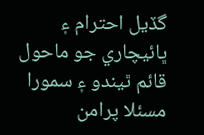گڏيل احترام ۽ ڀائيچاري جو ماحول قائم ٿيندو ۽ سمورا مسئلا پرامن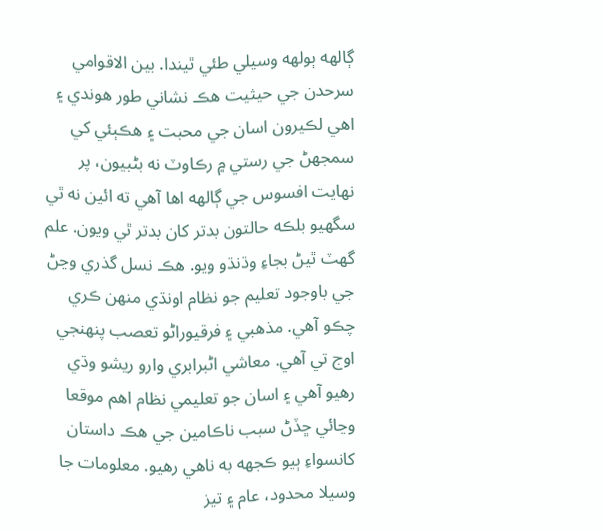ڳالهه ٻولهه وسيلي طئي ٿيندا. بين الاقوامي سرحدن جي حيثيت هڪ نشاني طور هوندي ۽ اهي لڪيرون اسان جي محبت ۽ ھڪٻئي کي سمجهڻ جي رستي ۾ رڪاوٽ نه بڻبيون، پر نهايت افسوس جي ڳالهه اها آھي ته ائين نه ٿي سگهيو بلڪه حالتون بدتر کان بدتر ٿي ويون. علم گهٽ ٿيڻ بجاءِ وڌنڌو ويو. هڪ نسل گذري وڃڻ جي باوجود تعليم جو نظام اونڌي منهن ڪري چڪو آھي. مذھبي ۽ فرقيوراڻو تعصب پنهنجي اوج تي آھي. معاشي اڻبرابري وارو ريشو وڌي رهيو آھي ۽ اسان جو تعليمي نظام اهم موقعا وڃائي ڇڏڻ سبب ناڪامين جي هڪ داستان کانسواءِ ٻيو ڪجهه به ناهي رهيو. معلومات جا وسيلا محدود، عام ۽ تيز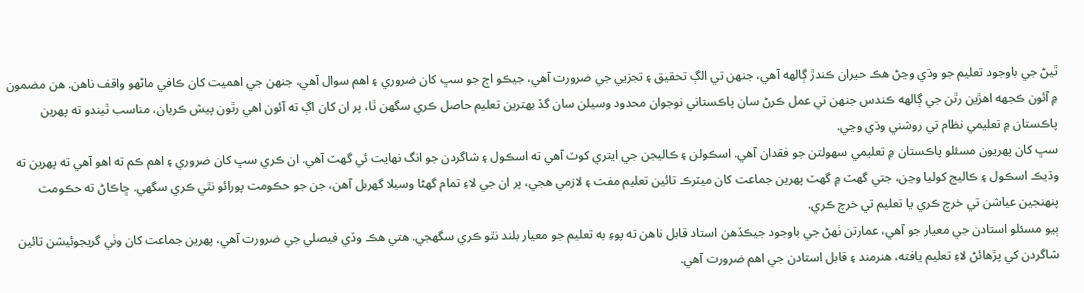ٿيڻ جي باوجود تعليم جو وڌي وڃڻ هڪ حيران ڪندڙ ڳالهه آھي، جنهن تي الڳ تحقيق ۽ تجزيي جي ضرورت آھي، جيڪو اڄ جو سڀ کان ضروري ۽ اهم سوال آھي، جنهن جي اهميت کان ڪافي ماڻھو واقف ناهن. هن مضمون ۾ آئون ڪجهه اهڙين رٿن جي ڳالهه ڪندس جنهن تي عمل ڪرڻ سان پاڪستاني نوجوان محدود وسيلن سان گڏ بهترين تعليم حاصل ڪري سگهن ٿا، پر ان کان اڳ ته آئون اهي رٿون پيش ڪريان، مناسب ٿيندو ته پهرين پاڪستان ۾ تعليمي نظام تي روشني وڌي وڃي.
سڀ کان پهريون مسئلو پاڪستان ۾ تعليمي سهولتن جو فقدان آھي. اسڪولن ۽ ڪاليجن جي ايتري کوٽ آھي ته اسڪول ۽ شاگردن جو انگ نهايت ئي گهٽ آھي. ان ڪري سڀ کان ضروري ۽ اهم ڪم ته اهو آھي ته پهرين ته وڌيڪ اسڪول ۽ ڪاليج کوليا وڃن، جتي گهٽ ۾ گهٽ پهرين جماعت کان ميٽرڪ تائين تعليم مفت ۽ لازمي هجي، پر ان جي لاءِ تمام گهڻا وسيلا گهربل آھن، جن جو حڪومت پورائو نٿي ڪري سگهي. ڇاڪاڻ ته حڪومت پنهنجين عياشن تي خرچ ڪري يا تعليم تي خرچ ڪري.
ٻيو مسئلو استادن جي معيار جو آھي، عمارتن ٺھڻ جي باوجود جيڪڏھن استاد قابل ناهن ته پوءِ به تعليم جو معيار بلند نٿو ڪري سگهجي. هتي هڪ وڏي فيصلي جي ضرورت آھي، پهرين جماعت کان وٺي گريجوئيشن تائين شاگردن کي پڙھائڻ لاءِ تعليم يافته، هنرمند ۽ قابل استادن جي اهم ضرورت آھي.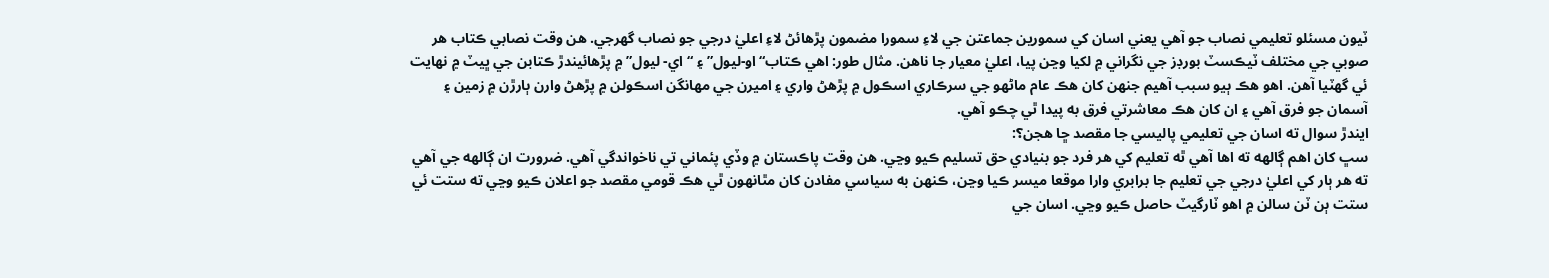ٽيون مسئلو تعليمي نصاب جو آھي يعني اسان کي سمورين جماعتن جي لاءِ سمورا مضمون پڙھائڻ لاءِ اعليٰ درجي جو نصاب گهرجي. هن وقت نصابي ڪتاب هر صوبي جي مختلف ٽيڪسٽ بورڊز جي نگراني ۾ لکيا وڃن پيا، اعليٰ معيار جا ناهن. مثال طور: اهي ڪتاب“او-ليول” ۽ “اي- ليول” ۾ پڙھائيندڙ ڪتابن جي ڀيٽ ۾ نهايت ئي گهٽيا آھن. اهو هڪ ٻيو سبب آھيم جنهن کان هڪ عام ماڻھو جي سرڪاري اسڪول ۾ پڙھڻ واري ۽ اميرن جي مهانگن اسڪولن ۾ پڙھڻ وارن ٻارڙن ۾ زمين ۽ آسمان جو فرق آھي ۽ ان کان هڪ معاشرتي فرق به پيدا ٿي چڪو آھي.
ايندڙ سوال ته اسان جي تعليمي پاليسي جا مقصد ڇا هجن؟:
سڀ کان اهم ڳالهه ته اها آھي ٿه تعليم کي هر فرد جو بنيادي حق تسليم ڪيو وڃي. هن وقت پاڪستان ۾ وڏي پئماني تي ناخواندگي آهي. ضرورت ان ڳالهه جي آھي ته هر ٻار کي اعليٰ درجي جي تعليم جا برابري وارا موقعا ميسر ڪيا وڃن، ڪنهن به سياسي مفادن کان مٿانهون ٿي هڪ قومي مقصد جو اعلان ڪيو وڃي ته ستت ئي ستت ٻن ٽن سالن ۾ اهو ٽارگيٽ حاصل ڪيو وڃي. اسان جي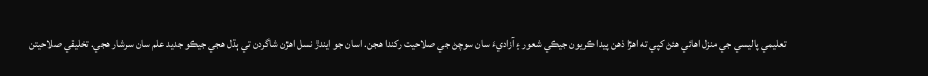تعليمي پاليسي جي منزل اهائي هئڻ کپي ته اهڙا ذھن پيدا ڪريون جيڪي شعور ۽ آزاديءَ سان سوچڻ جي صلاحيت رکندا هجن. اسان جو ايندڙ نسل اهڙن شاگردن تي ٻڌل هجي جيڪو جديد علم سان سرشار هجي. تخليقي صلاحيتن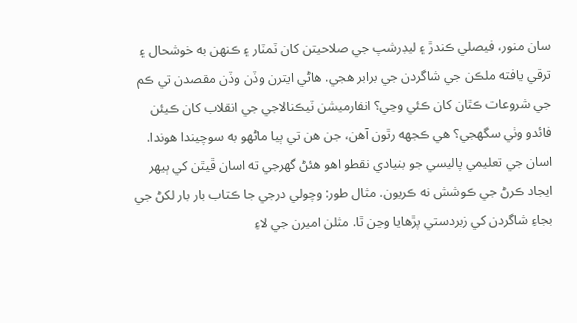سان منور، فيصلي ڪندڙ ۽ ليڊرشپ جي صلاحيتن کان ٽمٽار ۽ ڪنهن به خوشحال ۽ ترقي يافته ملڪن جي شاگردن جي برابر هجي. هاڻي ايترن وڏن وڏن مقصدن تي ڪم جي شروعات ڪٿان کان ڪئي وڃي؟ انفارميشن ٽيڪنالاجي جي انقلاب کان ڪيئن فائدو وٺي سگهجي؟ هي ڪجهه رٿون آھن، جن هن تي ٻيا ماڻهو به سوچيندا هوندا. اسان جي تعليمي پاليسي جو بنيادي نقطو اهو هئڻ گهرجي ته اسان ڦيٿن کي ٻيهر ايجاد ڪرڻ جي ڪوشش نه ڪريون. مثال طور: وچولي درجي جا ڪتاب بار بار لکڻ جي بجاءِ شاگردن کي زبردستي پڙھايا وڃن ٿا. مثلن اميرن جي لاءِ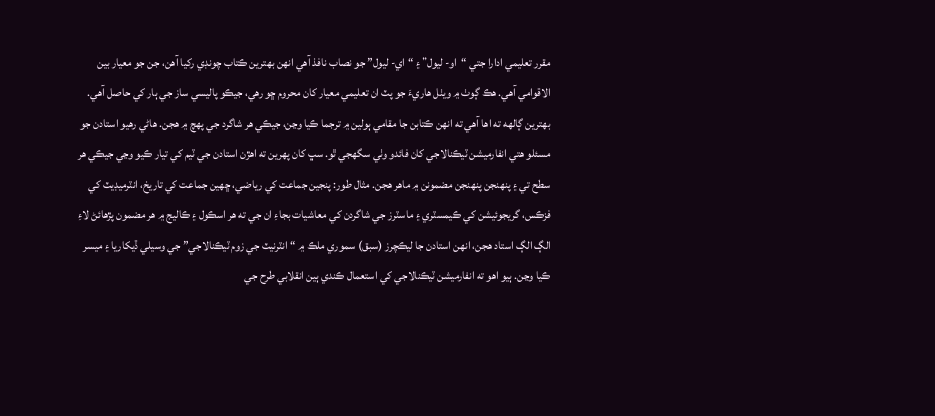مقرر تعليمي ادارا جتي “او- ليول” ۽ “اي- ليول” جو نصاب نافذ آھي انهن بهترين ڪتاب چونڊي رکيا آھن، جن جو معيار بين الاقوامي آھي. هڪ ڳوٺ ۾ ويٺل هاريءَ جو پٽ ان تعليمي معيار کان محروم ڇو رهي، جيڪو پاليسي ساز جي ٻار کي حاصل آھي. بهترين ڳالهه ته اها آھي ته انهن ڪتابن جا مقامي ٻولين ۾ ترجما ڪيا وڃن، جيڪي هر شاگرد جي پهچ ۾ ھجن. هاڻي رهيو استادن جو مسئلو هتي انفارميشن ٽيڪنالاجي کان فائدو وٺي سگهجي ٿو. سڀ کان پهرين ته اهڙن استادن جي ٽيم کي تيار ڪيو وڃي جيڪي هر سطح تي ۽ پنهنجن پنهنجن مضمونن ۾ ماهر ھجن. مثال طور: پنجين جماعت کي رياضي، ڇهين جماعت کي تاريخ، انٽرميڊيٽ کي فزڪس، گريجوئيشن کي ڪيمسٽري ۽ ماسٽرز جي شاگردن کي معاشيات بجاءِ ان جي ته هر اسڪول ۽ ڪاليج ۾ هر مضمون پڙھائڻ لاءِ الڳ الڳ استاد هجن، انهن استادن جا ليڪچرز (سبق) سموري ملڪ ۾ “انٽرنيٽ جي زوم ٽيڪنالاجي” جي وسيلي ڏيکاريا ۽ ميسر ڪيا وڃن. ٻيو اهو ته انفارميشن ٽيڪنالاجي کي استعمال ڪندي ٻين انقلابي طرح جي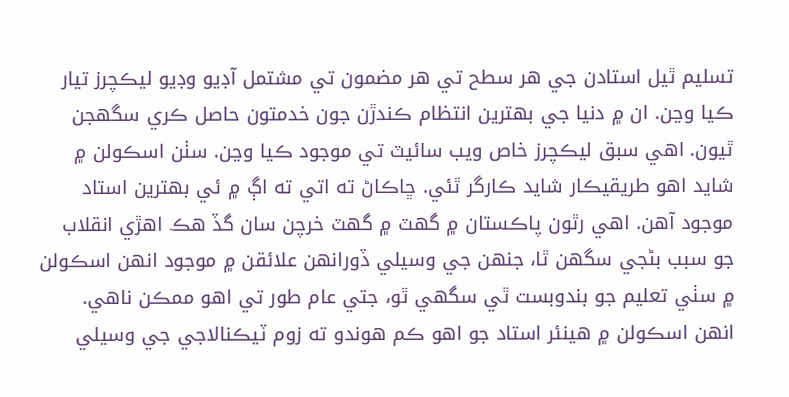تسليم ٿيل استادن جي هر سطح تي هر مضمون تي مشتمل آڊيو وڊيو ليڪچرز تيار ڪيا وڃن. ان ۾ دنيا جي بهترين انتظام ڪندڙن جون خدمتون حاصل ڪري سگهجن ٿيون. اهي سبق ليڪچرز خاص ويب سائيٽ تي موجود ڪيا وڃن. سٺن اسڪولن ۾ شايد اهو طريقيڪار شايد ڪارگر ٿئي. ڇاڪاڻ ته اتي ته اڳ ۾ ئي بهترين استاد موجود آھن. اهي رٿون پاڪستان ۾ گهٽ ۾ گهٽ خرچن سان گڏ ھڪ اهڙي انقلاب جو سبب بڻجي سگهن ٿا، جنهن جي وسيلي ڏورانهن علائقن ۾ موجود انهن اسڪولن ۾ سٺي تعليم جو بندوبست ٿي سگهي ٿو، جتي عام طور تي اهو ممڪن ناهي. انهن اسڪولن ۾ ھينئر استاد جو اهو ڪم هوندو ته زوم ٽيڪنالاجي جي وسيلي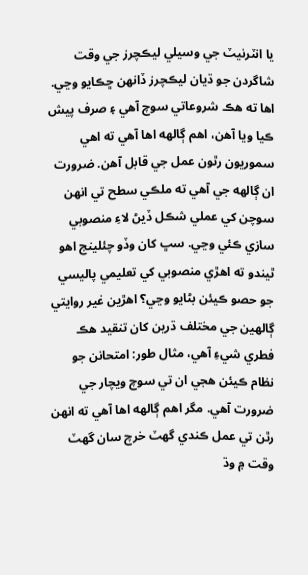يا انٽرنيٽ جي وسيلي ليڪچرز جي وقت شاگردن جو ڌيان ليڪچرز ڏانهن ڇڪايو وڃي. اها ته هڪ شروعاتي سوچ آھي ۽ صرف پيش ڪيا ويا آھن، اهم ڳالهه اها آھي ته اهي سموريون رٿون عمل جي قابل آھن. ضرورت ان ڳالهه جي آھي ته ملڪي سطح تي انهن سوچن کي عملي شڪل ڏيڻ لاءِ منصوبي سازي ڪئي وڃي. سڀ کان وڏو چئلينج اهو ٿيندو ته اهڙي منصوبي کي تعليمي پاليسي جو حصو ڪيئن بڻايو وڃي؟ اهڙين غير روايتي ڳالهين جي مختلف ڌرين کان تنقيد هڪ فطري شيءِ آھي، مثال طور: امتحانن جو نظام ڪيئن هجي ان تي سوچ ويچار جي ضرورت آھي. مگر اهم ڳالهه اها آھي ته انهن رٿن تي عمل ڪندي گهٽ خرچ سان گهٽ وقت ۾ وڌ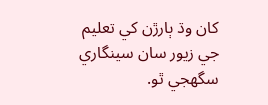کان وڌ ٻارڙن کي تعليم جي زيور سان سينگاري سگهجي ٿو.